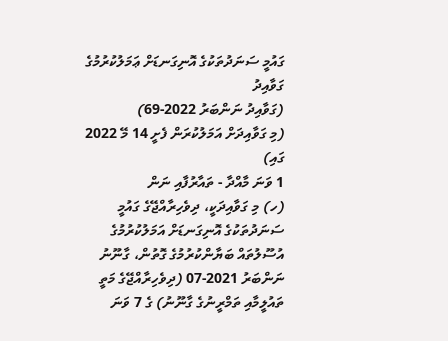ގައުމީ ސަނަދުތަކުގެ އޮނިގަނޑަށް ޢަމަލުކުރުމުގެ ގަވާއިދު
(ގަވާއިދު ނަންބަރު 2022-69)
(މި ގަވާއިދަށް އަމަލުކުރަން ފެށީ 14 މޭ 2022 ގައި)
1 ވަނަ މާއްދާ - ތައާރުފާއި ނަން
(ހ) މި ގަވާއިދަކީ، ދިވެހިރާއްޖޭގެ ގައުމީ ސަނަދުތަކުގެ އޮނިގަނޑަށް އަމަލުކުރުމުގެ އުސޫލުތައް ބަޔާންކުރުމުގެ ގޮތުން، ގާނޫނު ނަންބަރު 2021-07 (ދިވެހިރާއްޖޭގެ މަތީ ތައުލީމާއި ތަމްރީނުގެ ގާނޫނު) ގެ 7 ވަނަ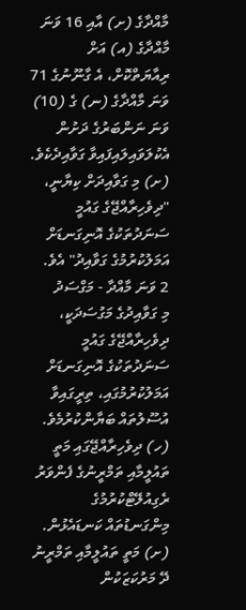މާއްދާގެ (ށ) އާއި 16 ވަނަ މާއްދާގެ (އ) އަށް ރިއާޔަތްކޮށް، އެ ގާނޫނުގެ 71 ވަނަ މާއްދާގެ (ނ) ގެ (10) ވަނަ ނަންބަރުގެ ދަށުން އެކުލަވައިލައިފައިވާ ގަވާއިދެކެވެ.
(ށ) މި ގަވާއިދަށް ކިޔާނީ، "ދިވެހިރާއްޖޭގެ ގައުމީ ސަނަދުތަކުގެ އޮނިގަނޑަށް އަމަލުކުރުމުގެ ގަވާއިދު" އެވެ.
2 ވަނަ މާއްދާ - މަގްސަދު
މި ގަވާއިދުގެ މަގުސަދަކީ، ދިވެހިރާއްޖޭގެ ގައުމީ ސަނަދުތަކުގެ އޮނިގަނޑަށް އަމަލުކުރުމުގައި، ތިރީގައިވާ އުސޫލުތައް ބަޔާންކުރުމެވެ.
(ހ) ދިވެހިރާއްޖޭގައި މަތީ ތައުލީމާއި ތަމްރީނުގެ ފެންވަރު ރެގިއުލޭޓްކުރުމުގެ މިންގަނޑުތައް ކަނޑައެޅުން.
(ށ) މަތީ ތައުލީމާއި ތަމްރީނު ދޭ މަރުކަޒަކުން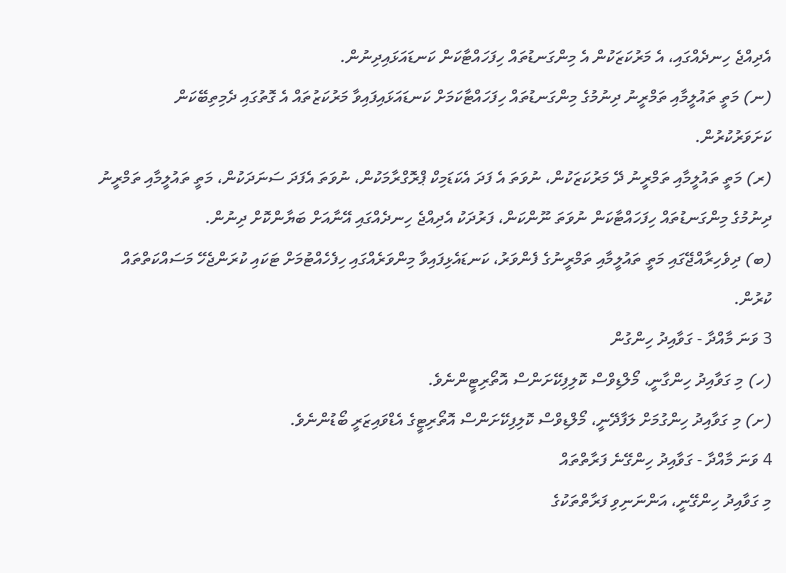އެދިއްޖެ ހިނދެއްގައި، އެ މަރުކަޒަކުން އެ މިންގަނޑުތައް ހިފަހައްޓާކަން ކަނޑައަޅައިދިނުން.
(ނ) މަތީ ތައުލީމާއި ތަމްރީނު ދިނުމުގެ މިންގަނޑުތައް ހިފަހައްޓާކަމަށް ކަނޑައަޅައިފައިވާ މަރުކަޒުތައް އެ ގޮތުގައި ދެމިތިބޭކަން ކަށަވަރުކުރުން.
(ރ) މަތީ ތައުލީމާއި ތަމްރީނު ދޭ މަރުކަޒަކުން، ނުވަތަ އެ ފަދަ އެކަޑަމިކް ޕްރޮގްރާމަކުން، ނުވަތަ އެފަދަ ސަނަދަކުން، މަތީ ތައުލީމާއި ތަމްރީނު ދިނުމުގެ މިންގަނޑުތައް ހިފަހައްޓާކަން ނުވަތަ ނޫންކަން، ފަރުދަކު އެދިއްޖެ ހިނދެއްގައި އޭނާއަށް ބަޔާންކޮށް ދިނުން.
(ބ) ދިވެހިރާއްޖޭގައި މަތީ ތައުލީމާއި ތަމްރީނުގެ ފެންވަރު، ކަނޑައެޅިފައިވާ މިންވަރެއްގައި ހިފެހެއްޓުމަށް ޓަކައި ކުރަންޖެހޭ މަސައްކަތްތައް ކުރުން.
3 ވަނަ މާއްދާ - ގަވާއިދު ހިންގުން
(ހ) މި ގަވާއިދު ހިންގާނީ، މޯލްޑިވްސް ކޮލިފިކޭށަންސް އޮތޯރިޓީންނެވެ.
(ށ) މި ގަވާއިދު ހިންގުމަށް ލަފާދޭނީ، މޯލްޑިވްސް ކޮލިފިކޭށަންސް އޮތޯރިޓީގެ އެޑްވައިޒަރީ ބޯޑުންނެވެ.
4 ވަނަ މާއްދާ - ގަވާއިދު ހިންގޭނެ ފަރާތްތައް
މި ގަވާއިދު ހިންގޭނީ، އަންނަނިވި ފަރާތްތަކުގެ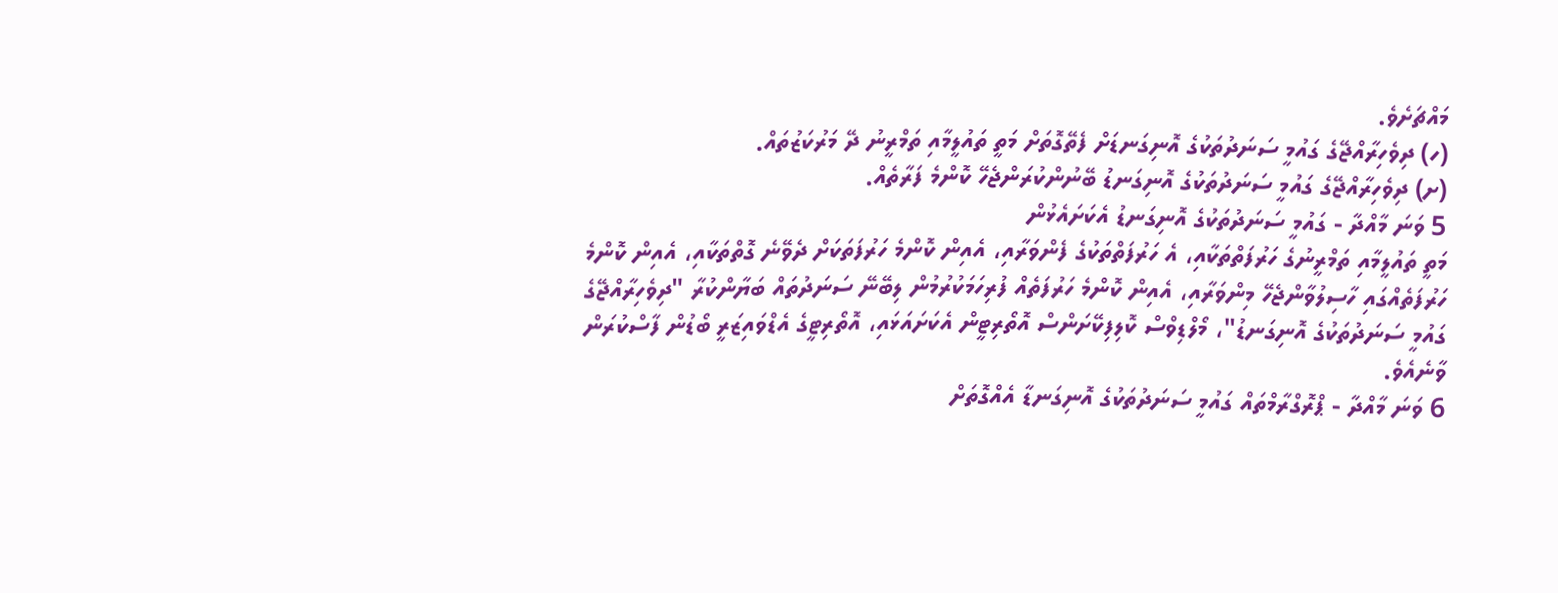މައްޗަށެވެ.
(ހ) ދިވެހިރާއްޖޭގެ ގައުމީ ސަނަދުތަކުގެ އޮނިގަނޑަށް ފެތޭގޮތަށް މަތީ ތައުލީމާއި ތަމްރީނު ދޭ މަރުކަޒުތައް.
(ށ) ދިވެހިރާއްޖޭގެ ގައުމީ ސަނަދުތަކުގެ އޮނިގަނޑު ބޭނުންކުރަންޖެހޭ ކޮންމެ ފަރާތެއް.
5 ވަނަ މާއްދާ - ގައުމީ ސަނަދުތަކުގެ އޮނިގަނޑު އެކަށައެޅުން
މަތީ ތައުލީމާއި ތަމްރީނުގެ ހަރުފަތްތަކާއި، އެ ހަރުފަތްތަކުގެ ފެންވަރާއި، އެއިން ކޮންމެ ހަރުފަތަކަށް ދެވޭނެ ގޮތްތަކާއި، އެއިން ކޮންމެ ހަރުފަތެއްގައި ހާސިލުވާންޖެހޭ މިންވަރާއި، އެއިން ކޮންމެ ހަރުފަތެއް ފުރިހަމަކުރުމުން ލިބޭނޭ ސަނަދުތައް ބަޔާންކުރާ "ދިވެހިރާއްޖޭގެ ގައުމީ ސަނަދުތަކުގެ އޮނިގަނޑު"، މޯލްޑިވްސް ކޮލިފިކޭށަންސް އޮތޯރިޓީން އެކަށައަޅައި، އޮތޯރިޓީގެ އެޑްވައިޒަރީ ބޯޑުން ފާސްކުރަން ވާނެއެވެ.
6 ވަނަ މާއްދާ - ޕްރޮގްރާމްތައް ގައުމީ ސަނަދުތަކުގެ އޮނިގަނޑާ އެއްގޮތަށް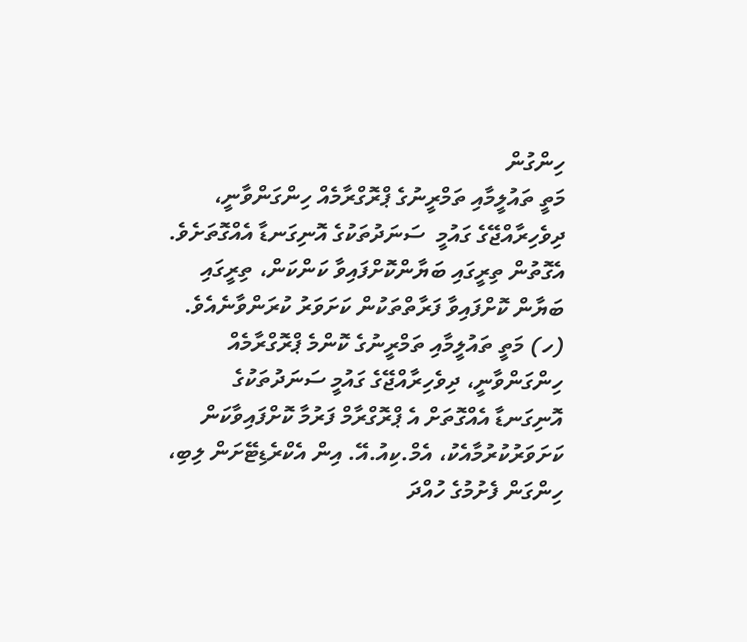ހިންގުން
މަތީ ތައުލީމާއި ތަމްރީނުގެ ޕްރޮގްރާމެއް ހިންގަންވާނީ، ދިވެހިރާއްޖޭގެ ގައުމީ  ސަނަދުތަކުގެ އޮނިގަނޑާ އެއްގޮތަށެވެ. އެގޮތުން ތިރީގައި ބަޔާންކޮށްފައިވާ ކަންކަން، ތިރީގައި ބަޔާން ކޮށްފައިވާ ފަރާތްތަކުން ކަށަވަރު ކުރަންވާނެއެވެ.
(ހ) މަތީ ތައުލީމާއި ތަމްރީނުގެ ކޮންމެ ޕްރޮގްރާމެއް ހިންގަންވާނީ، ދިވެހިރާއްޖޭގެ ގައުމީ ސަނަދުތަކުގެ އޮނިގަނޑާ އެއްގޮތަށް އެ ޕްރޮގްރާމް ފަރުމާ ކޮށްފައިވާކަން ކަށަވަރުކުރުމާއެކު، އެމް.ކިއު.އޭ. އިން އެކްރެޑިޓޭށަން ލިބި، ހިންގަން ފެށުމުގެ ހުއްދަ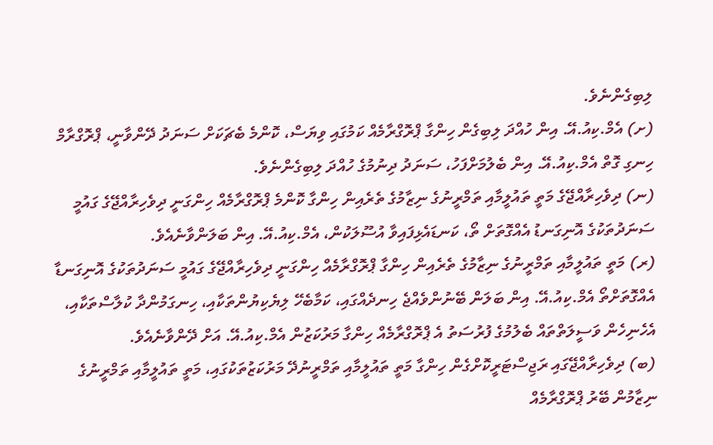ލިބިގެންނެވެ.
(ށ) އެމް.ކިއު.އޭ. އިން ހުއްދަ ލިބިގެން ހިންގާ ޕްރޮގްރާމެއް ކަމުގައި ވިޔަސް، ކޮންމެ ބެޗަކަށް ސަނަދު ދޭންވާނީ، ޕްރޮގްރާމް ހިނގި ގޮތް އެމް.ކިއު.އޭ. އިން ބެލުމަށްފަހު، ސަނަދު ދިނުމުގެ ހުއްދަ ލިބިގެންނެވެ.
(ނ) ދިވެހިރާއްޖޭގެ މަތީ ތައުލީމާއި ތަމްރީނުގެ ނިޒާމުގެ ތެރެއިން ހިންގާ ކޮންމެ ޕްރޮގްރާމެއް ހިންގަނީ ދިވެހިރާއްޖޭގެ ގައުމީ ސަނަދުތަކުގެ އޮނިގަނޑު އެއްގޮތަށް ތޯ، ކަނޑައެޅިފައިވާ އުސޫލަކުން، އެމް.ކިއު.އޭ. އިން ބަލަންވާނެއެވެ.
(ރ) މަތީ ތައުލީމާއި ތަމްރީނުގެ ނިޒާމުގެ ތެރެއިން ހިންގާ ޕްރޮގްރާމެއް ހިންގަނީ ދިވެހިރާއްޖޭގެ ގައުމީ ސަނަދުތަކުގެ އޮނިގަނޑާ އެއްގޮތަށްތޯ އެމް.ކިއު.އޭ. އިން ބަލަން ބޭނުންވެއްޖެ ހިނދެއްގައި، ކަމާބެހޭ ލިޔެކިޔުންތަކާއި، ހިނގަމުންދާ ކުލާސްތަކާއި، އެހެނިހެން ވަސީލަތްތައް ބެލުމުގެ ފުރުސަތު އެ ޕްރޮގްރާމެއް ހިންގާ މަރުކަޒުން އެމް.ކިއު.އޭ. އަށް ދޭންވާނެއެވެ.
(ބ) ދިވެހިރާއްޖޭގައި ރަޖިސްޓަރީކޮށްގެން ހިންގާ މަތީ ތައުލީމާއި ތަމްރީނުދޭ މަރުކަޒުތަކުގައި، މަތީ ތައުލީމާއި ތަމްރީނުގެ ނިޒާމުން ބޭރު ޕްރޮގްރާމެއް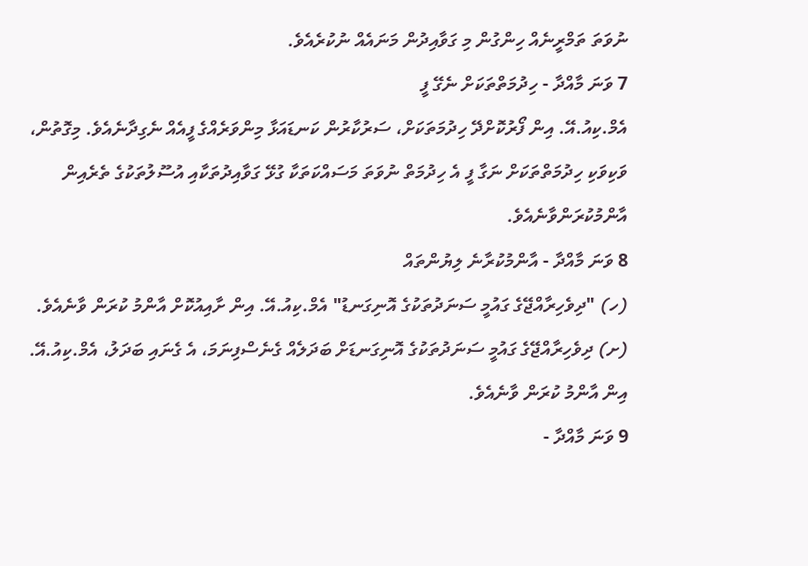ނުވަތަ ތަމްރީނެއް ހިންގުން މި ގަވާއިދުން މަނައެއް ނުކުރެއެވެ.
7 ވަނަ މާއްދާ - ހިދުމަތްތަކަށް ނެގޭ ފީ
އެމް.ކިއު.އޭ. އިން ފޯރުކޮށްދޭ ހިދުމަތަކަށް، ސަރުކާރުން ކަނޑައަޅާ މިންވަރެއްގެ ފީއެއް ނެގިދާނެއެވެ. މިގޮތުން، ވަކިވަކި ހިދުމަތްތަކަށް ނަގާ ފީ އެ ހިދުމަތް ނުވަތަ މަސައްކަތަކާ ގުޅޭ ގަވާއިދުތަކާއި އުސޫލުތަކުގެ ތެރެއިން އާންމުކުރަންވާނެއެވެ.
8 ވަނަ މާއްދާ - އާންމުކުރާނެ ލިޔުންތައް
(ހ) "ދިވެހިރާއްޖޭގެ ގައުމީ ސަނަދުތަކުގެ އޮނިގަނޑު" އެމް.ކިއު.އޭ. އިން ށާއިއުކޮށް އާންމު ކުރަން ވާނެއެވެ.
(ށ) ދިވެހިރާއްޖޭގެ ގައުމީ ސަނަދުތަކުގެ އޮނިގަނޑަށް ބަދަލެއް ގެނެސްފިނަމަ، އެ ގެނައި ބަދަލު، އެމް.ކިއު.އޭ. އިން އާންމު ކުރަން ވާނެއެވެ.
9 ވަނަ މާއްދާ -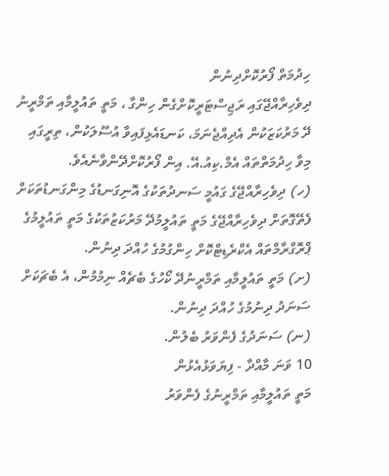ހިދުމަތް ފޯރުކޮށްދިނުން
ދިވެހިރާއްޖޭގައި ރަޖިސްޓަރީކޮށްގެން ހިންގާ ، މަތީ ތައުލީމާއި ތަމްރީނު ދޭ މަރުކަޒަކުން އެދިއްޖެނަމަ، ކަނޑައެޅިފައިވާ އުސޫލަކުން، ތިރީގައި މިވާ ހިދުމަތްތައް އެމް.ކިއު.އޭ. އިން ފޯރުކޮށްދޭންވާނެއެވެ.
(ހ) ދިވެހިރާއްޖޭގެ ގައުމީ ސަނދުތަކުގެ އޮނިގަނޑުގެ މިންގަނޑުތަކަށް ފެތޭގޮތަށް ދިވެހިރާއްޖޭގެ މަތީ ތައުލީމުދޭ މަރުކަޒުތަކުގެ މަތީ ތައުލީމުގެ ޕްރޮގްރާމްތައް އެކްރެޑިޓްކޮށް ހިންގުމުގެ ހުއްދަ ދިނުން.
(ށ) މަތީ ތައުލީމާއި ތަމްރީނުދޭ ކޯހުގެ ބެޗެއް ނިމުމުން، އެ ބެޗަކަށް ސަނަދު ދިނުމުގެ ހުއްދަ ދިނުން.
(ނ) ސަނަދުގެ ފެންވަރު ބެލުން.
10 ވަނަ މާއްދާ - ފިޔަވަޅުއެޅުން
މަތީ ތައުލީމާއި ތަމްރީނުގެ ފެންވަރު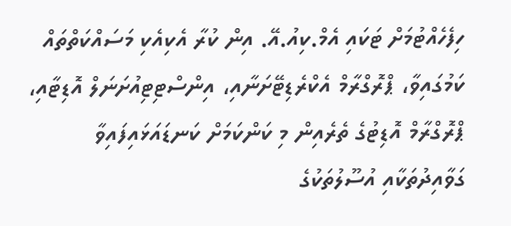ހިފެހެއްޓުމަށް ޓަކައި އެމް.ކިއު.އޭ. އިން ކުރާ އެކިއެކި މަސައްކަތްތައް ކަމުގައިވާ، ޕްރޮގްރާމް އެކްރެޑިޓޭށަނާއި، އިންސްޓިޓިއުށަނަލް އޮޑިޓާއި، ޕްރޮގްރާމް އޮޑިޓުގެ ތެރެއިން މި ކަންކަމަށް ކަނޑައަޅައިފައިވާ ގަވާއިދުތަކާއި އުސޫލުތަކުގެ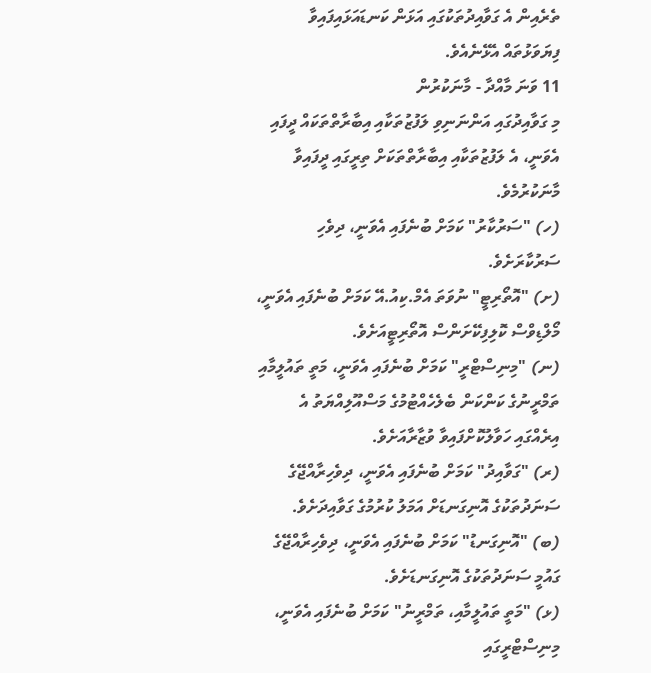ތެރެއިން އެ ގަވާއިދުތަކުގައި އަޅަން ކަނޑައަޅައިފައިވާ ފިޔަވަޅުތައް އެޅޭނެއެވެ.
11 ވަނަ މާއްދާ - މާނަކުރުން
މި ގަވާއިދުގައި އަންނަނިވި ލަފުޒުތަކާއި އިބާރާތްތަކައް ދީފައި އެވަނީ، އެ ލަފުޒުތަކާއި އިބާރާތްތަކަށް ތިރީގައި ދީފައިވާ މާނަކުރުމެވެ.
(ހ) "ސަރުކާރު" ކަމަށް ބުނެފައި އެވަނީ، ދިވެހި ސަރުކާރަށެވެ.
(ށ) "އޮތޯރިޓީ" ނުވަތަ އެމް.ކިއު.އޭ ކަމަށް ބުނެފައި އެވަނީ، މޯލްޑިވްސް ކޮލިފިކޭށަންސް އޮތޯރިޓީއަށެވެ.
(ނ) "މިނިސްޓްރީ" ކަމަށް ބުނެފައި އެވަނީ، މަތީ ތައުލީމާއި ތަމްރީނުގެ ކަންކަން ބެލެހެއްޓުމުގެ މަސްއޫލިއްޔަތު އެ އިރެއްގައި ހަވާލުކޮށްފައިވާ ވުޒާރާއަށެވެ.
(ރ) "ގަވާއިދު" ކަމަށް ބުނެފައި އެވަނީ، ދިވެހިރާއްޖޭގެ ސަނަދުތަކުގެ އޮނިގަނޑަށް އަމަލު ކުރުމުގެ ގަވާއިދަށެވެ.
(ބ) "އޮނިގަނޑު" ކަމަށް ބުނެފައި އެވަނީ، ދިވެހިރާއްޖޭގެ ގައުމީ ސަނަދުތަކުގެ އޮނިގަނޑަށެވެ.
(ޅ) "މަތީ ތައުލީމާއި، ތަމްރީނު" ކަމަށް ބުނެފައި އެވަނީ، މިނިސްޓްރީގައި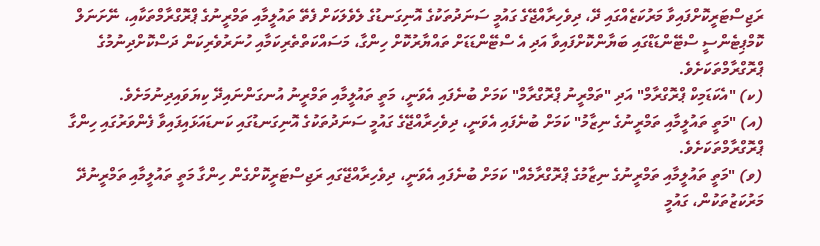ރަޖިސްޓަރީކޮށްފައިވާ މަރުކަޒެއްގައި ދޭ، ދިވެހިރާއްޖޭގެ ގައުމީ ސަނަދުތަކުގެ އޮނިގަނޑުގެ ލެވެލަކަށް ފެތޭ ތައުލީމާއި ތަމްރީނުގެ ޕްރޮގްރާމްތަކާއި، ނޭށަނަލް ކޮމްޕިޓެންސީ ސްޓޭންޑަޑްގައި ބަޔާންކޮށްފައިވާ އަދި އެ ސްޓޭންޑަޑަށް ތައްޔާރުކޮށް ހިންގާ، މަސައްކަތްތެރިކަމާއި ހުނަރުވެރިކަން ދަސްކޮށްދިނުމުގެ ޕްރޮގްރާމްތަކަށެވެ.
(ކ) "އެކަޑަމިކް ޕްރޮގްރާމް" އަދި "ތަމްރީނު ޕްރޮގްރާމް" ކަމަށް ބުނެފައި އެވަނީ، މަތީ ތައުލީމާއި ތަމްރީނު އުނގަންނައިދޭ ކިޔަވައިދިނުމަށެވެ.
(އ) "މަތީ ތައުލީމާއި ތަމްރީނުގެ ނިޒާމު" ކަމަށް ބުނެފައި އެވަނީ، ދިވެހިރާއްޖޭގެ ގައުމީ ސަނަދުތަކުގެ އޮނިގަނޑުގައި ކަނޑައަޅައިފައިވާ ފެންވަރުގައި ހިންގާ ޕްރޮގްރާމްތަކަށެވެ.
(ވ) "މަތީ ތައުލީމާއި ތަމްރީނުގެ ނިޒާމުގެ ޕްރޮގްރާމެއް" ކަމަށް ބުނެފައި އެވަނީ، ދިވެހިރާއްޖޭގައި ރަޖިސްޓަރީކޮށްގެން ހިންގާ މަތީ ތައުލީމާއި ތަމްރީނުދޭ މަރުކަޒުތަކުން، ގައުމީ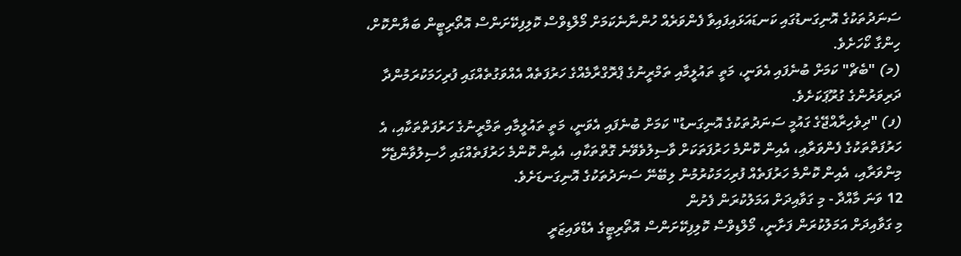ސަނަދުތަކުގެ އޮނިގަނޑުގައި ކަނޑައަޅައިފައިވާ ފެންވަރެއް ހުންނާނެކަމަށް މޯލްޑިވްސް ކޮލިފިކޭށަންސް އޮތޯރިޓީން ބަޔާންކޮށް، ހިންގާ ކޯހަށެވެ.
(މ) "ބެޗް" ކަމަށް ބުނެފައި އެވަނީ، މަތީ ތައުލީމާއި ތަމްރީނުގެ ޕްރޮގްރާމެއްގެ ހަރުފަތެއް އެއްވަގުތެއްގައި ފުރިހަމަކުރަމުންދާ ދަރިވަރުންގެ ގުރޫޕަކަށެވެ.
(ފ) "ދިވެހިރާއްޖޭގެ ގައުމީ ސަނަދުތަކުގެ އޮނިގަނޑު" ކަމަށް ބުނެފައި އެވަނީ، މަތީ ތައުލީމާއި ތަމްރީނުގެ ހަރުފަތްތަކާއި، އެ ހަރުފަތްތަކުގެ ފެންވަރާއި، އެއިން ކޮންމެ ހަރުފަތަކަށް ވާސިލުވެވޭނެ ގޮތްތަކާއި، އެއިން ކޮންމެ ހަރުފަތެއްގައި ހާސިލުވާންޖެހޭ މިންވަރާއި، އެއިން ކޮންމެ ހަރުފަތެއް ފުރިހަމަކުރުމުން ލިބޭނޭ ސަނަދުތަކުގެ އޮނިގަނޑަށެވެ.
12 ވަނަ މާއްދާ - މި ގަވާއިދަށް އަމަލުކުރަން ފެށުން
މި ގަވާއިދަށް އަމަލުކުރަން ފަށާނީ، މޯލްޑިވްސް ކޮލިފިކޭށަންސް އޮތޯރިޓީގެ އެޑްވައިޒަރީ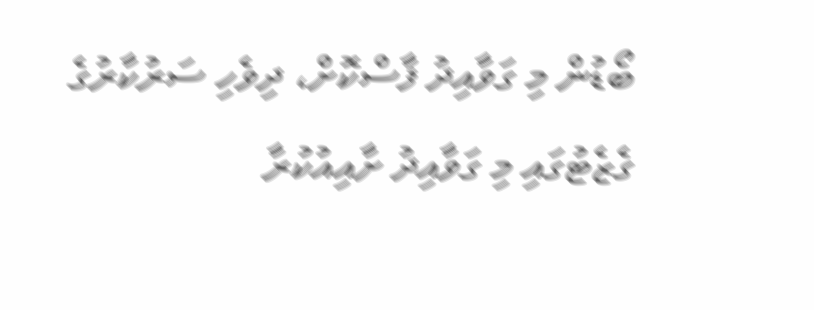ބޯޑުން މި ގަވާއިދު ފާސްކޮށް، ދިވެހި ސަރުކާރުގެ ގެޒެޓުގައި މި ގަވާއިދު ށާއިއުކުރާ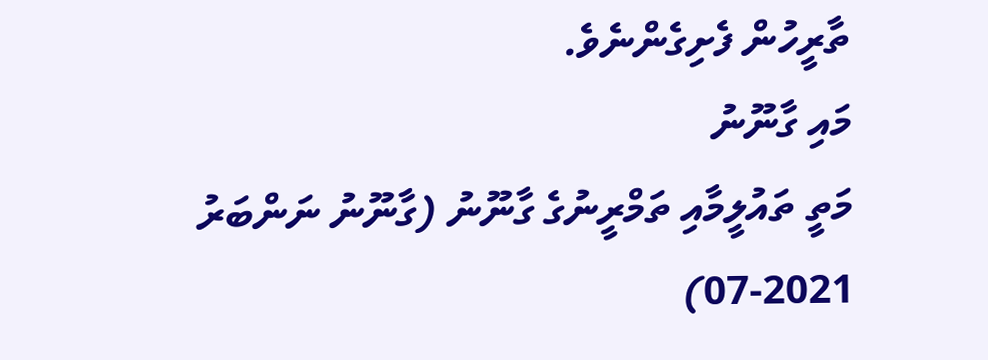ތާރީހުން ފެށިގެންނެވެ.
މައި ގާނޫނު
މަތީ ތައުލީމާއި ތަމްރީނުގެ ގާނޫނު (ގާނޫނު ނަންބަރު 2021-07)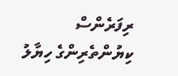ރިފަރެންސް
ކިޔުންތެރިންގެ ހިޔާލު